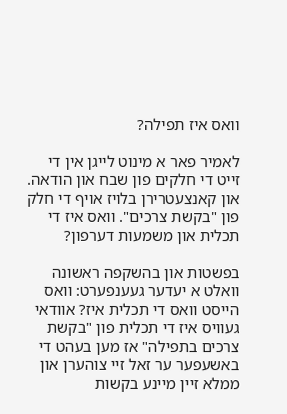וואס איז תפילה?

לאמיר פאר א מינוט לייגן אין די זייט די חלקים פון שבח און הודאה. און קאנצעטרירן בלויז אויף די חלק פון "בקשת צרכים". וואס איז די תכלית און משמעות דערפון?

בפשטות און בהשקפה ראשונה וואלט א יעדער געענפערט: וואס הייסט וואס די תכלית איז? אוודאי געוויס איז די תכלית פון "בקשת צרכים בתפילה" אז מען בעהט די באשעפער ער זאל זיי צוהערן און ממלא זיין מיינע בקשות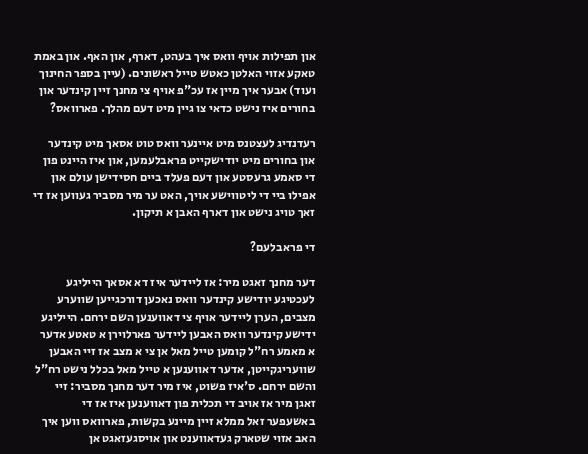און תפילות אויף וואס איך בעהט, דארף, און האף. און באמת טאקע אזוי האלטן כאטש טייל ראשונים. (עיין בספר החינוך ועוד) אבער איך מיין אז עכ"פ אויף צי מחנך זיין קינדער און בחורים איז נישט כדאי צו גיין מיט דעם מהלך. פארוואס?

רעדנדיג לעצטנס מיט איינער וואס טוט אסאך מיט קינדער און בחורים מיט יודישקייט פראבלעמען, און איז היינט פון די סאמע גרעסטע און דעם פעלד ביים חסידישן עולם און אפילו ביי די ליטווישע אויך, האט ער מיר מסביר געווען אז די זאך טויג נישט און דארף האבן א תיקון.

די פראבלעם?

דער מחנך זאגט מיר: אז ליידער איז דא אסאך הייליגע לעכטיגע יודישע קינדער וואס נאכען דורכגייען שווערע מצבים, הערן ליידער אויף צי דאווענען השם ירחם. הייליגע ידישע קינדער וואס האבען ליידער פארלוירן א טאטע אדער א מאמע רח"ל קומען טייל מאל אן צי א מצב אז זיי האבען שוועריגקייטן, אדער דאווענען א טייל מאל בכלל נישט רח"ל והשם ירחם. ס'איז פשוט, איז מיר דער מחנך מסביר: זיי זאגן מיר אז אויב די תכלית פון דאווענען איז אז די באשעפער זאל ממלא זיין מיינע בקשות, פארוואס ווען איך האב אזוי שטארק געדאווענט און אויסגעזאגט אן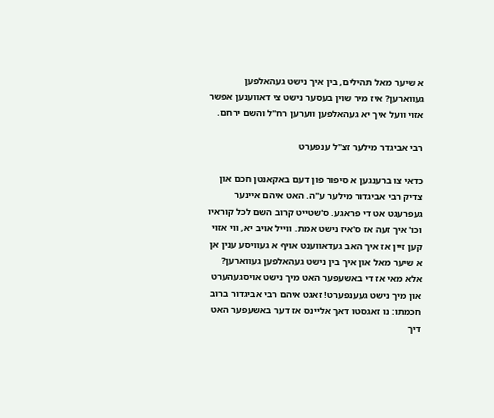א שיער מאל תהילים, בין איך נישט געהאלפען געווארען? איז מיר שוין בעסער נישט צי דאווענען אפשר אזוי וועל איך יא געהאלפען ווערען רח"ל והשם ירחם.

רבי אביגדר מילער זצ"ל ענפערט

כדאי צו ברענגען א סיפור פון דעם באקאנטן חכם און צדיק רבי אביגדור מילער ע"ה. האט איהם איינער געפרעגט אט די פראגע. ס'שטייט קרוב השם לכל קוראיו וכו' איך זעה אז ס'איז נישט אמת. ווייל אויב יא, ווי אזוי קען זיין אז איך האב געדאווענט אויף א געוויסע ענין אן א שיער מאל און איך בין נישט געהאלפען געווארען? אלא מאי אז די באשעפער האט מיך נישט אויסגעהערט און מיך נישט געענפערט! זאגט איהם רבי אביגדור ברוב חכמתו: נו זאגסטו דאך אליינס אז דער באשעפער האט דיך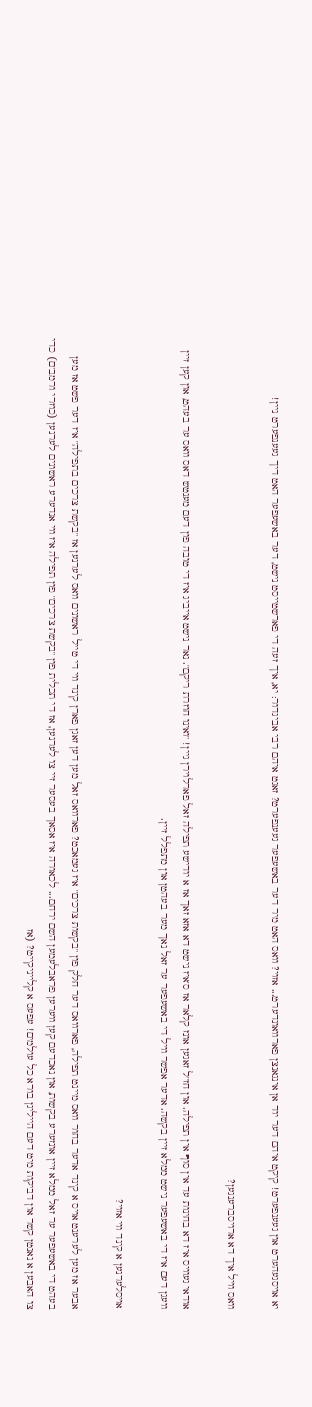יא אויסגעהערט און געענפערט! קיקט איהם דער יוד אן אינגאנצן פארוואונדערט... אזוי? וואס האט מיר דער באשעפער געענפערט? זאגט איהם רבי אביגדור: יא, איך זעה די פארשטייסט נישט, דער באשעפער האט דיך געענפערט ניין!

וואס וויל איך דא ארויסברענגען?

אודאי געוויס איז דא בחינות עד אין סוף אין תפילה. און חז"ל זאגען אונז קלאר אז ס'איז נישט דא אזא זאך אז א יודישע תפילה זאל פארלוירן גיין! "ואינו חוזרת ריקם". נאר נישט אייביג איז די טובה פון דעם מענטש דאס וואס ער בעהט, און קען זיין וועגן דעם איז די באשעפער נישט ממלא זיין בקשה. אדער אפשר וויל די באשעפער ער זאל נאך מער בעהטן און מתפלל זיין.

אויסלערנען א קינד ווי אזוי?

אבער אז מען לערענט אויס א קינד אדער בחור וואס מיינט תפילה, פארוואס דער חלק פון "בקשות צרכים" איז געמאכט? פארוואס זאל מען דען זאגן פארן קינד ווי די טייל ראשונים וואס לערנען אז "בקשת צרכים בתפילה" איז דער פשט אז מען בעהט די באשעפער ער זאל ממלא זיין אונזערע בקשות, און נאכדעם קען ווערען פראבלעמען השם ירחם... לכאורה איז אסאך בעסער זיי צו לערנען, אז די תכלית פון "בקשת צרכים" פון תפילה איז ווי אנדערע ראשונים לערנען (כוזרי ורמב"ם) כדי צו האבען א נאנטן קשר און דביקות מיט דעם הייליגן בורא כל עולמים! עפעס א קלייניקייט? (אז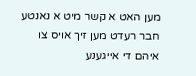מען האט א קשר מיט א נאנטע חבר רעדט מען זיך אויס צו איהם די אייגענע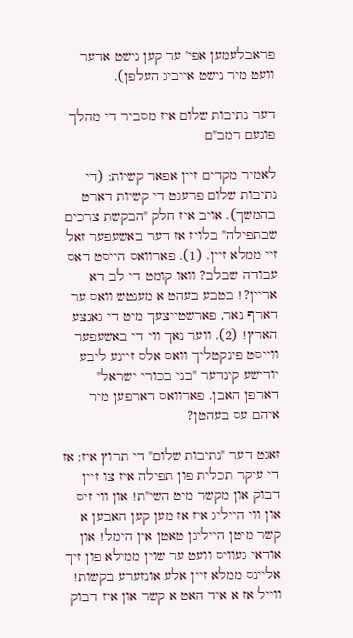פראבלעמען אפי' ער קען נישט אדער וועט מיר נישט אייביג העלפן).

דער נתיבות שלום איז מסביר די מהלך פונעם רמב"ם

לאמיר מקדים זיין אפאר קשיות: (די נתיבות שלום פרעגט די קשיות דארט בהמשך). אויב איז חלק "הבקשת צרכים שבתפילה" בלויז אז דער באשעפער זאל זיי ממלא זיין. (1). פארוואס הייסט דאס עבודה שבלב? וואו קומט די לב דא אריין?! בטבע בעהט א מענטש וואס ער דארף נאר, פארשטייצעך מיט די גאנצע הארץ! (2). ווער נאך ווי די באשעפער ווייסט פינקטליך וואס אלס זיינע ליבע יודישע קינדער "בני בכורי ישראל" דארפן האבן. פארוואס דארפען מיר איהם עס בעהטן?

זאגט דער "נתיבות שלום" די תרוץ איז: אז די עיקר תכלית פון תפילה איז צו זיין דבוק און מקשר מיט השי"ת! און ווי זיס און ווי הייליג איז אז מען קען האבען א קשר מיטן הייליגן טאטן אין הימל! און אודאי געוויס וועט ער שוין ממילא פון זיך אליינס ממלא זיין אלע אונזערע בקשות! ווייל אז א איד האט א קשר און איז דבוק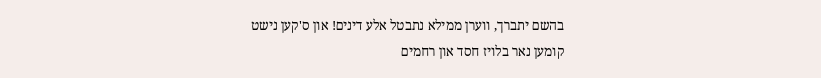בהשם יתברך, ווערן ממילא נתבטל אלע דינים! און ס'קען נישט קומען נאר בלויז חסד און רחמים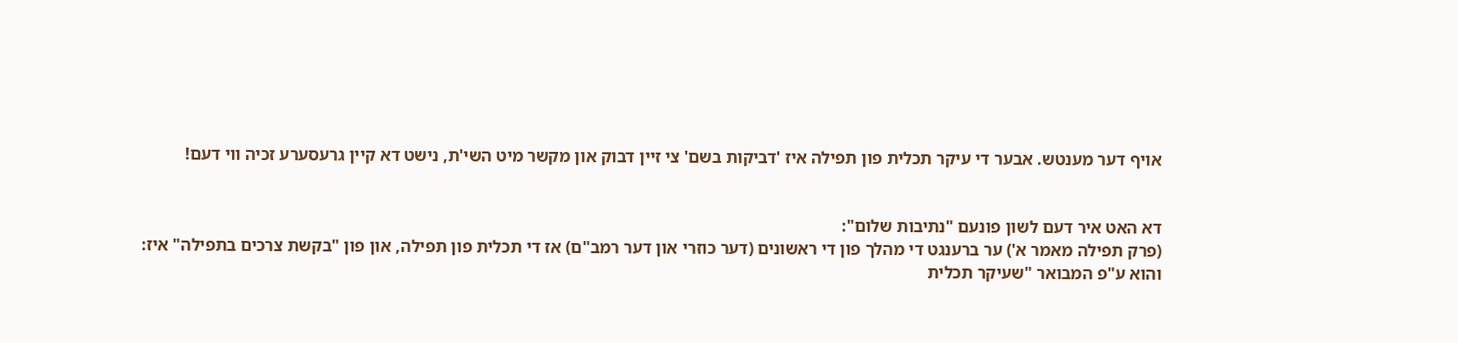אויף דער מענטש. אבער די עיקר תכלית פון תפילה איז 'דביקות בשם' צי זיין דבוק און מקשר מיט השי'ת, נישט דא קיין גרעסערע זכיה ווי דעם!


דא האט איר דעם לשון פונעם "נתיבות שלום":
(פרק תפילה מאמר א') ער ברענגט די מהלך פון די ראשונים (דער כוזרי און דער רמב"ם) אז די תכלית פון תפילה, און פון "בקשת צרכים בתפילה" איז:
והוא ע"פ המבואר "שעיקר תכלית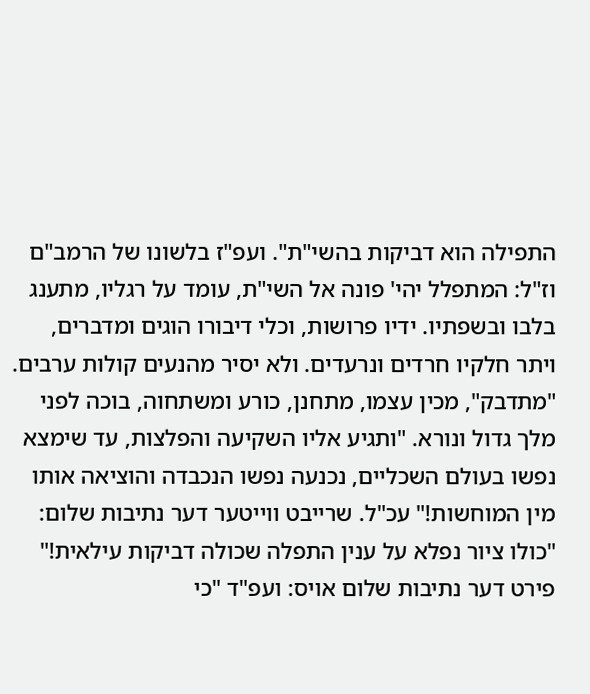התפילה הוא דביקות בהשי"ת". ועפ"ז בלשונו של הרמב"ם וז"ל: המתפלל יהי' פונה אל השי"ת, עומד על רגליו, מתענג בלבו ובשפתיו. ידיו פרושות, וכלי דיבורו הוגים ומדברים, ויתר חלקיו חרדים ונרעדים. ולא יסיר מהנעים קולות ערבים. "מתדבק", מכין עצמו, מתחנן, כורע ומשתחוה, בוכה לפני מלך גדול ונורא. "ותגיע אליו השקיעה והפלצות, עד שימצא נפשו בעולם השכליים, נכנעה נפשו הנכבדה והוציאה אותו מין המוחשות!" עכ"ל. שרייבט ווייטער דער נתיבות שלום: "כולו ציור נפלא על ענין התפלה שכולה דביקות עילאית!" פירט דער נתיבות שלום אויס: ועפ"ד "כי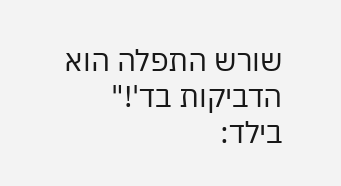שורש התפלה הוא הדביקות בד'!"
בילד: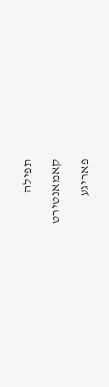תפילה

קאמאנטירט

פאריגע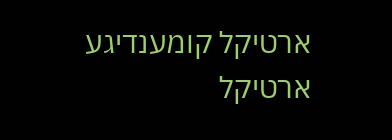ארטיקל קומענדיגע ארטיקל